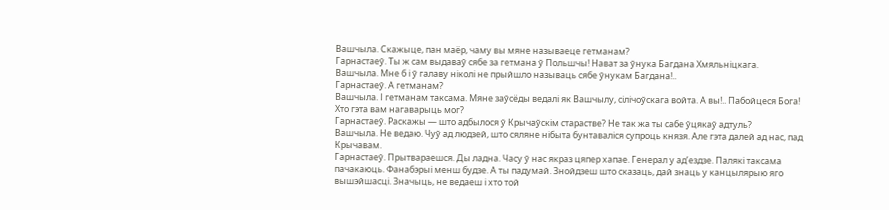Вашчыла. Скажыце, пан маёр, чаму вы мяне называеце гетманам?
Гарнастаеў. Ты ж сам выдаваў сябе за гетмана ў Польшчы! Нават за ўнука Багдана Хмяльніцкага.
Вашчыла. Мне б і ў галаву ніколі не прыйшло называць сябе ўнукам Багдана!..
Гарнастаеў. А гетманам?
Вашчыла. І гетманам таксама. Мяне заўсёды ведалі як Вашчылу, сілічоўскага войта. А вы!.. Пабойцеся Бога! Хто гэта вам нагаварыць мог?
Гарнастаеў. Раскажы — што адбылося ў Крычаўскім старастве? Не так жа ты сабе ўцякаў адтуль?
Вашчыла. Не ведаю. Чуў ад людзей, што сяляне нібыта бунтаваліся супроць князя. Але гэта далей ад нас, пад Крычавам.
Гарнастаеў. Прытвараешся. Ды ладна. Часу ў нас якраз цяпер хапае. Генерал у ад’ездзе. Палякі таксама пачакаюць. Фанабэрыі менш будзе. А ты падумай. Знойдзеш што сказаць, дай знаць у канцылярыю яго вышэйшасці. Значыць, не ведаеш і хто той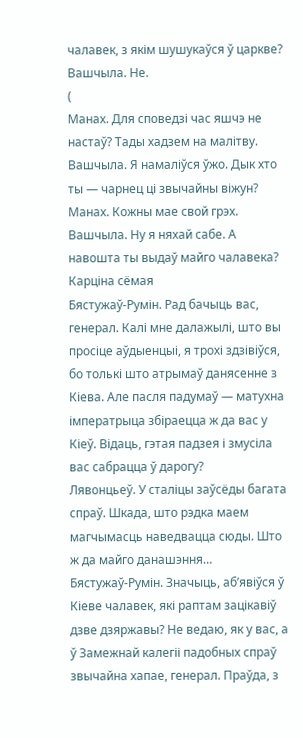чалавек, з якім шушукаўся ў царкве?
Вашчыла. Не.
(
Манах. Для споведзі час яшчэ не настаў? Тады хадзем на малітву.
Вашчыла. Я намаліўся ўжо. Дык хто ты — чарнец ці звычайны віжун?
Манах. Кожны мае свой грэх.
Вашчыла. Ну я няхай сабе. А навошта ты выдаў майго чалавека?
Карціна сёмая
Бястужаў-Румін. Рад бачыць вас, генерал. Калі мне далажылі, што вы просіце аўдыенцыі, я трохі здзівіўся, бо толькі што атрымаў данясенне з Кіева. Але пасля падумаў — матухна імператрыца збіраецца ж да вас у Кіеў. Відаць, гэтая падзея і змусіла вас сабрацца ў дарогу?
Лявонцьеў. У сталіцы заўсёды багата спраў. Шкада, што рэдка маем магчымасць наведвацца сюды. Што ж да майго данашэння…
Бястужаў-Румін. Значыць, аб’явіўся ў Кіеве чалавек, які раптам зацікавіў дзве дзяржавы? Не ведаю, як у вас, а ў Замежнай калегіі падобных спраў звычайна хапае, генерал. Праўда, з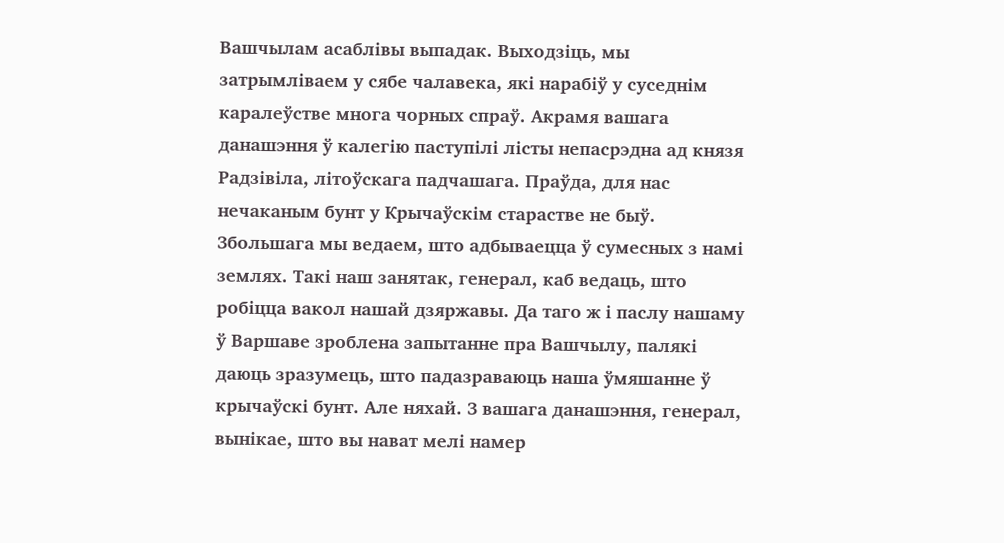Вашчылам асаблівы выпадак. Выходзіць, мы затрымліваем у сябе чалавека, які нарабіў у суседнім каралеўстве многа чорных спраў. Акрамя вашага данашэння ў калегію паступілі лісты непасрэдна ад князя Радзівіла, літоўскага падчашага. Праўда, для нас нечаканым бунт у Крычаўскім старастве не быў. Збольшага мы ведаем, што адбываецца ў сумесных з намі землях. Такі наш занятак, генерал, каб ведаць, што робіцца вакол нашай дзяржавы. Да таго ж і паслу нашаму ў Варшаве зроблена запытанне пра Вашчылу, палякі даюць зразумець, што падазраваюць наша ўмяшанне ў крычаўскі бунт. Але няхай. З вашага данашэння, генерал, вынікае, што вы нават мелі намер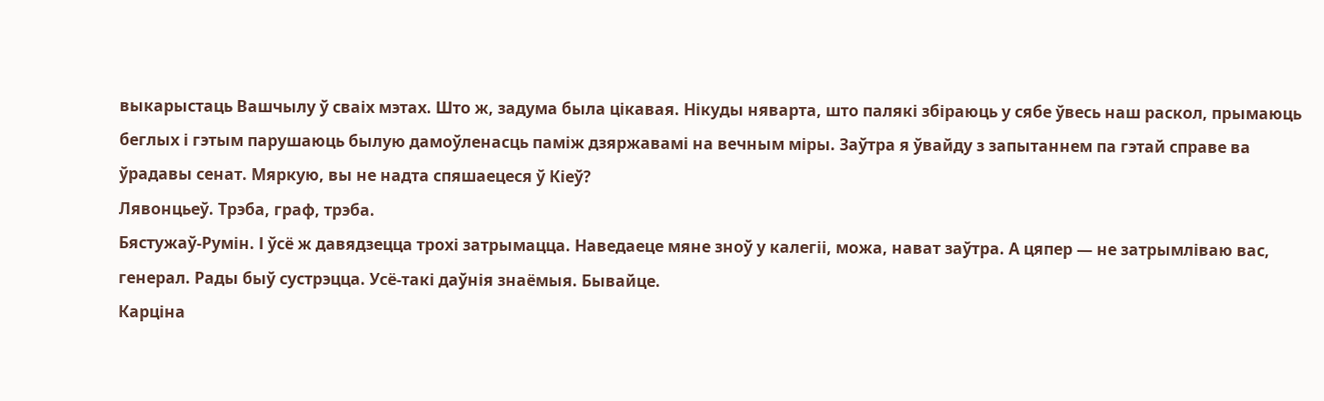выкарыстаць Вашчылу ў сваіх мэтах. Што ж, задума была цікавая. Нікуды няварта, што палякі збіраюць у сябе ўвесь наш раскол, прымаюць беглых і гэтым парушаюць былую дамоўленасць паміж дзяржавамі на вечным міры. Заўтра я ўвайду з запытаннем па гэтай справе ва ўрадавы сенат. Мяркую, вы не надта спяшаецеся ў Кіеў?
Лявонцьеў. Трэба, граф, трэба.
Бястужаў-Румін. І ўсё ж давядзецца трохі затрымацца. Наведаеце мяне зноў у калегіі, можа, нават заўтра. А цяпер — не затрымліваю вас, генерал. Рады быў сустрэцца. Усё-такі даўнія знаёмыя. Бывайце.
Карціна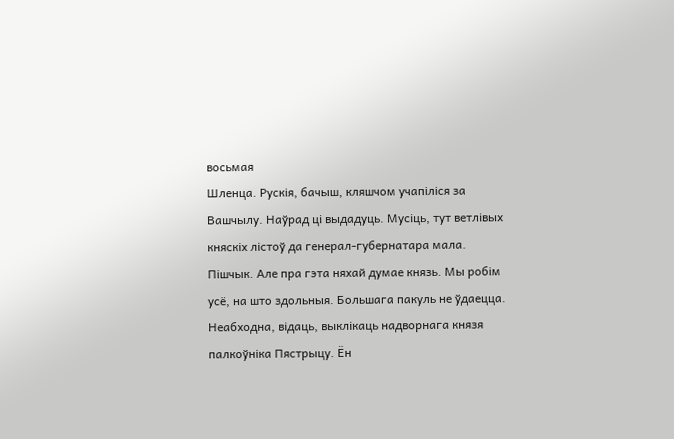восьмая
Шленца. Рускія, бачыш, кляшчом учапіліся за Вашчылу. Наўрад ці выдадуць. Мусіць, тут ветлівых княскіх лістоў да генерал-губернатара мала.
Пішчык. Але пра гэта няхай думае князь. Мы робім усё, на што здольныя. Большага пакуль не ўдаецца. Неабходна, відаць, выклікаць надворнага князя палкоўніка Пястрыцу. Ён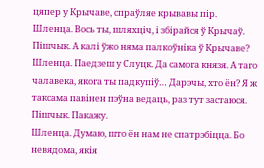цяпер у Крычаве, спраўляе крывавы пір.
Шленца. Вось ты, шляхціч, і збірайся ў Крычаў.
Пішчык. А калі ўжо няма палкоўніка ў Крычаве?
Шленца. Паедзеш у Слуцк. Да самога князя. А таго чалавека, якога ты падкупіў… Дарэчы, хто ён? Я ж таксама павінен пэўна ведаць, раз тут застаюся.
Пішчык. Пакажу.
Шленца. Думаю, што ён нам не спатрэбіцца. Бо невядома, якія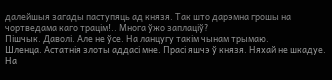далейшыя загады паступяць ад князя. Так што дарэмна грошы на чортведама каго трацім!.. Многа ўжо заплаціў?
Пішчык. Даволі. Але не ўсе. На ланцугу такім чынам трымаю.
Шленца. Астатнія злоты аддасі мне. Прасі яшчэ ў князя. Няхай не шкадуе. На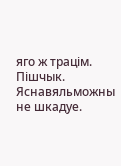яго ж трацім.
Пішчык. Яснавяльможны не шкадуе.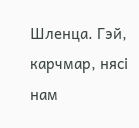Шленца. Гэй, карчмар, нясі нам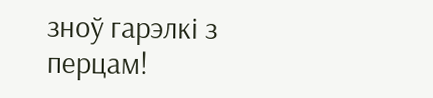зноў гарэлкі з перцам!